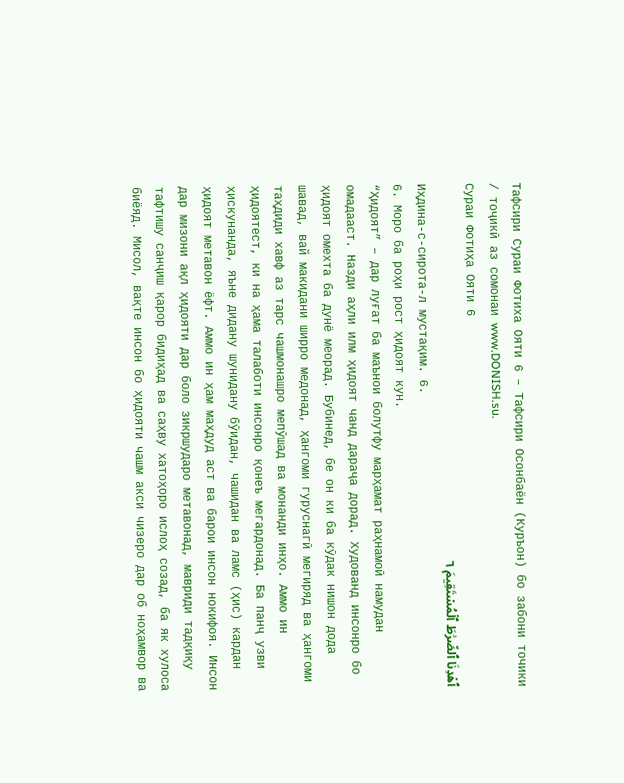Тафсири Сураи Фотиха Ояти 6 – Тафсири Осонбаён (Куръон) бо забони точики / тоҷикӣ аз сомонаи www.DONISH.su.
Сураи Фотиҳа Ояти 6
ٱهۡدِنَا ٱلصِّرَٰطَ ٱلۡمُسۡتَقِيمَ ٦
Иҳдина-с-сирота-л мустақим. 6.
6. Моро ба роҳи рост ҳидоят кун.
“Ҳидоят” – дар луғат ба маънои болутфу марҳамат раҳнамоӣ намудан омадааст. Назди аҳли илм ҳидоят чанд дараҷа дорад. Худованд инсонро бо ҳидоят омехта ба дунё меорад. Бубинед, бе он ки ба кӯдак нишон дода шавад, вай макидани ширро медонад, ҳангоми гуруснагӣ мегиряд ва ҳангоми таҳдиди хавф аз тарс чашмонашро мепӯшад ва монанди инҳо. Аммо ин ҳидоятест, ки на ҳама талаботи инсонро қонеъ мегардонад. Ба панҷ узви ҳискунанда, яъне дидану шунидану бӯидан, чашидан ва ламс (ҳис) кардан ҳидоят метавон ёфт. Аммо ин ҳам маҳдуд аст ва барои инсон нокифоя. Инсон дар мизони ақл ҳидояти дар боло зикршударо метавонад, мавриди тадқиқу тафтишу санҷиш қарор бидиҳад ва саҳву хатоҳоро ислоҳ созад, ба як хулоса биёяд. Мисол, вақте инсон бо ҳидояти чашм акси чизеро дар об ноҳамвор ва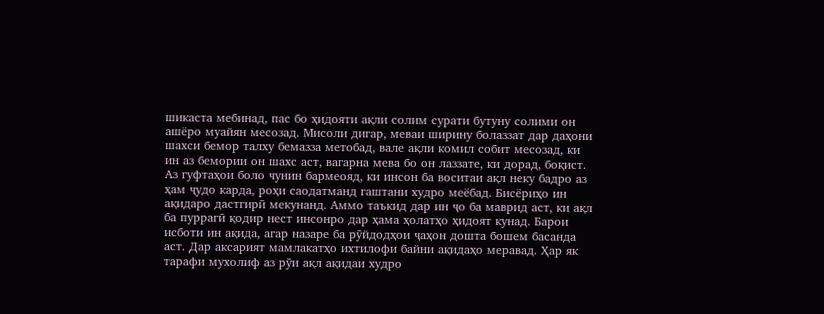шикаста мебинад, пас бо ҳидояти ақли солим сурати бутуну солими он ашёро муайян месозад. Мисоли дигар, меваи ширину болаззат дар даҳони шахси бемор талху бемазза метобад, вале ақли комил собит месозад, ки ин аз бемории он шахс аст, вагарна мева бо он лаззате, ки дорад, боқист. Аз гуфтаҳои боло чунин бармеояд, ки инсон ба воситаи ақл неку бадро аз ҳам ҷудо карда, роҳи саодатманд гаштани худро меёбад. Бисёриҳо ин ақидаро дастгирӣ мекунанд. Аммо таъкид дар ин ҷо ба маврид аст, ки ақл ба пуррагӣ қодир нест инсонро дар ҳама ҳолатҳо ҳидоят кунад. Барои исботи ин ақида, агар назаре ба рӯйдодҳои ҷаҳон дошта бошем басанда аст. Дар аксарият мамлакатҳо ихтилофи байни ақидаҳо меравад. Ҳар як тарафи мухолиф аз рӯи ақл ақидаи худро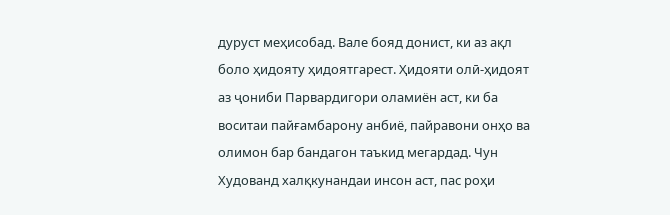дуруст меҳисобад. Вале бояд донист, ки аз ақл боло ҳидояту ҳидоятгарест. Ҳидояти олӣ-ҳидоят аз ҷониби Парвардигори оламиён аст, ки ба воситаи пайғамбарону анбиё, пайравони онҳо ва олимон бар бандагон таъкид мегардад. Чун Худованд халқкунандаи инсон аст, пас роҳи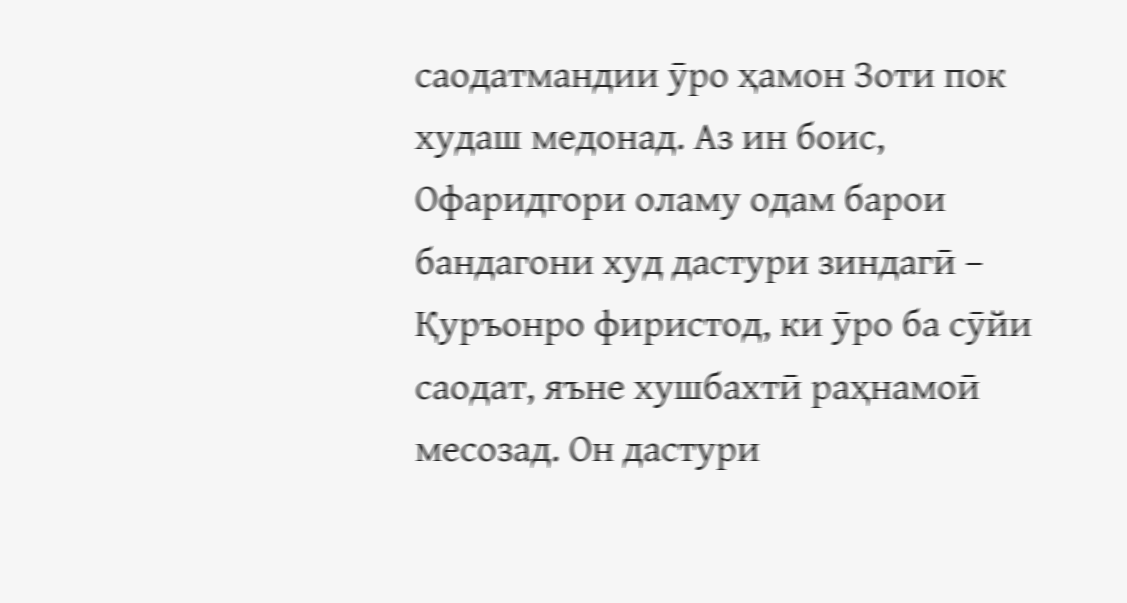саодатмандии ӯро ҳамон Зоти пок худаш медонад. Аз ин боис, Офаридгори оламу одам барои бандагони худ дастури зиндагӣ – Қуръонро фиристод, ки ӯро ба сӯйи саодат, яъне хушбахтӣ раҳнамоӣ месозад. Он дастури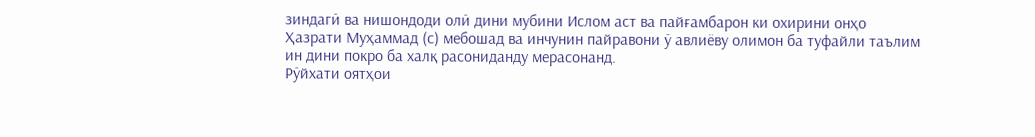зиндагӣ ва нишондоди олӣ дини мубини Ислом аст ва пайғамбарон ки охирини онҳо Ҳазрати Муҳаммад (с) мебошад ва инчунин пайравони ӯ авлиёву олимон ба туфайли таълим ин дини покро ба халқ расониданду мерасонанд.
Рӯйхати оятҳои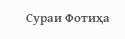Сураи Фотиҳа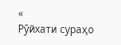«
Рӯйхати сураҳо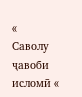«
Саволу ҷавоби исломӣ «